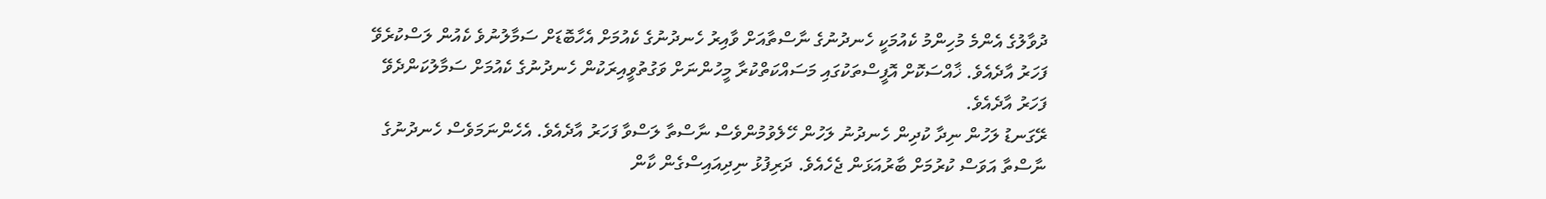ދުވާލުގެ އެންމެ މުހިންމު ކެއުމަކީ ހެނދުނުގެ ނާސްތާއަށް ވާއިރު ހެނދުނުގެ ކެއުމަށް އެހާބޮޑަށް ސަމާލުނުވެ ކެއުން ލަސްކުރެވޭ ފަހަރު އާދެއެވެ. ޚާއްސަކޮށް އޮފީސްތަކުގައި މަސައްކަތްކުރާ މީހުންނަށް ވަގުތުވީއިރަކުން ހެނދުނުގެ ކެއުމަށް ސަމާލުކަންދެވޭ ފަހަރު އާދެއެވެ.
ރޭގަނޑު ލަހުން ނިދާ ކުދިން ހެނދުނު ލަހުން ހޭލެވުމުންވެސް ނާސްތާ ލަސްވާ ފަހަރު އާދެއެވެ. އެހެންނަމަވެސް ހެނދުނުގެ ނާސްތާ އަވަސް ކުރުމަށް ބާރުއަޅަން ޖެހެއެވެ. ދަރިފުޅު ނިދިއައިސްގެން ކާން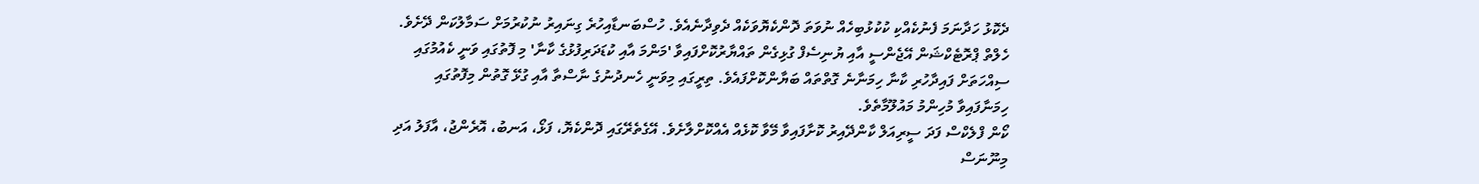ދެކޮޅު ހަދާނަމަ ފެނުކެއްކި ކުކުޅުބިހެއް ނުވަތަ ދޮންކެޔޮވަކެއް ދެވިދާނެއެވެ. ހުސްބަނޑާއިހުރެ ގިނައިރު ނުކުރުމަށް ސަމާލުކަން ދޭށެވެ.
ހެލްތް ޕްރޮޓެކްޝަން އޭޖެންސީ އާއި ޔުނިސެފް ގުޅިގެން ތައްޔާރުކޮށްފައިވާ 'މަންމަ އާއި ކުޑަދަރިފުޅުގެ ކާނާ' މި ފޮތުގައި ވަނީ ކެއުމުގައި ސިއްހަތަށް ފައިދާހުރި ކާނާ ހިމަނާނެ ގޮތްތައް ބަޔާންކޮށްފައެވެ. ތިރީގައި މިވަނީ ހެނދުނުގެ ނާސްތާ އާއި ގުޅޭ ގޮތުން މިފޮތުގައި ހިމަނާފައިވާ މުހިންމު މައުލޫމާތެވެ.
ކޯން ފްލެކްސް ފަދަ ސީރިއަލް ކާންދޭއިރު ކޮށާފައިވާ މޭވާ ކޮޅެއް އެއްކޮށްލާށެވެ. އޭގެތެރޭގައި ދޮންކެޔޮ، ފަޅޯ، އަނބު، އޮރެންޖު، އާފަލު އަދި މިނޫނަސް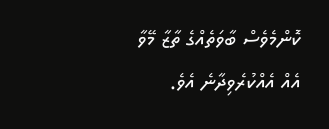ކޮންމެވެސް ބާވަތެއްގެ ތާޒާ މޭވާ އެއް އެއްކުރެވިދާނެ އެވެ.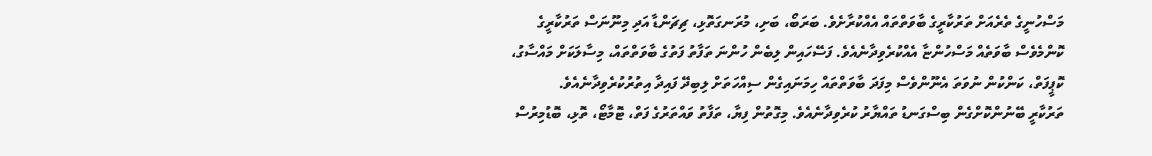މަސްހުނީގެ ތެރެއަށް ތަރުކާރީގެ ބާވަތްތައް އެއްކުރާށެވެ. ބަރަބޯ، ބަށި، މުރަނގަތޮޅި، ޗިޗަންޑާ އަދި މިނޫނަސް ތަރުކާރީގެ ކޮންމެވެސް ބާވަތެއް މަސްހުންޏާ އެއްކުރެވިދާނެއެވެ. ފަސޭހައިން ލިބެން ހުންނަ ތަފާތު ފަތުގެ ބާވަތްތައް، މިސާލަކަށް މައްސާގު، ކޮޕީފަތް، ކަންކުން ނުވަތަ އެނޫންވެސް މިފަދަ ބާވަތްތައް ހިމަނައިގެން ސިއްހަތަށް ލިބިދޭ ފައިދާ އިތުރުކުރެވިދާނެއެވެ.
ތަރުކާރީ ބޭނުންކޮށްގެން ބިސްގަނޑު ތައްޔާރު ކުރެވިދާނެއެވެ. މިގޮތުން ފިޔާ، ތަފާތު ވައްތަރުގެ ފަތް، ޓޮމާޓޯ، ތޮޅި، ބޮޑުމިރުސް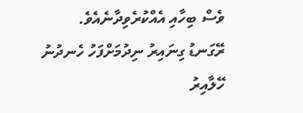ވެސް ބިހާއި އެއްކުރެވިދާނެއެވެ.
ރޭގަނޑު ގިނައިރު ނިދުމަށްފަހު ހެނދުނު ހޭލާއިރު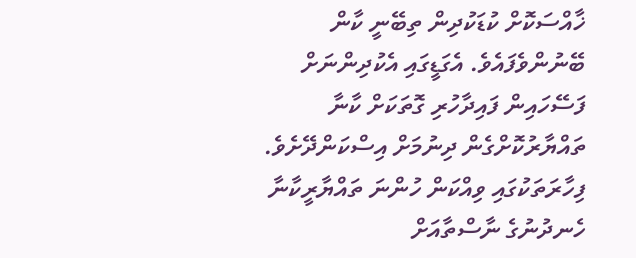ޚާއްސަކޮށް ކުޑަކުދިން ތިބޭނީ ކާން ބޭނުންވެފައެވެ. އެގަޑީގައި އެކުދިންނަށް ފަސޭހައިން ފައިދާހުރި ގޮތަކަށް ކާނާ ތައްޔާރުކޮށްގެން ދިނުމަށް އިސްކަންދޭށެވެ. ފިހާރަތަކުގައި ވިއްކަން ހުންނަ ތައްޔާރީކާނާ ހެނދުނުގެ ނާސްތާއަށް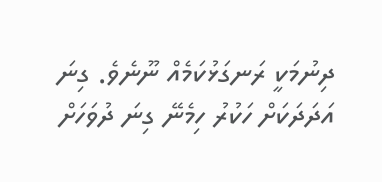ދިނުމަކީ ރަނގަޅުކަމެއް ނޫނެވެ. ގިނަ އަދަދަކަށް ހަކުރު ހިމެނޭ ގިނަ ދުވަހަށް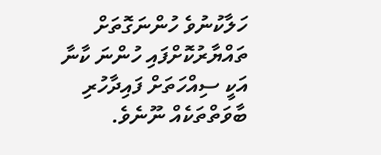ހަލާކުނުވެ ހުންނަގޮތަށް ތައްޔާރުކޮށްފައި ހުންނަ ކާނާ އަކީ ސިއްހަތަށް ފައިދާހުރި ބާވަތްތަކެއް ނޫނެވެ.